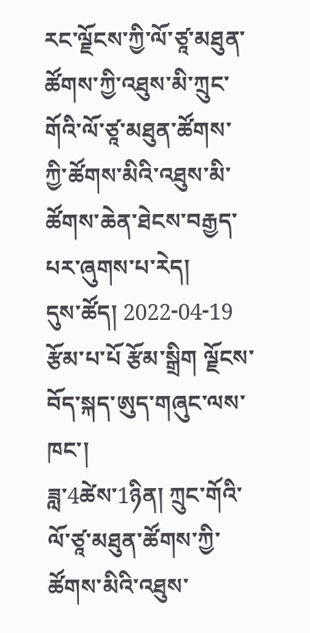རང་ལྗོངས་ཀྱི་ལོ་ཙཱ་མཐུན་ཚོགས་ཀྱི་འཐུས་མི་ཀྲུང་གོའི་ལོ་ཙཱ་མཐུན་ཚོགས་ཀྱི་ཚོགས་མིའི་འཐུས་མི་ཚོགས་ཆེན་ཐེངས་བརྒྱད་པར་ཞུགས་པ་རེད།
དུས་ཚོད། 2022-04-19 རྩོམ་པ་པོ རྩོམ་སྒྲིག ལྗོངས་བོད་སྐད་ཨུད་གཞུང་ལས་ཁང་།
ཟླ་4ཚེས་1ཉིན། ཀྲུང་གོའི་ལོ་ཙཱ་མཐུན་ཚོགས་ཀྱི་ཚོགས་མིའི་འཐུས་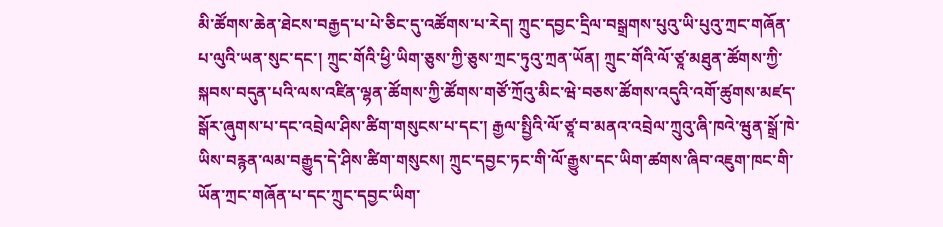མི་ཚོགས་ཆེན་ཐེངས་བརྒྱད་པ་པེ་ཅིང་དུ་འཚོགས་པ་རེད། ཀྲུང་དབྱང་དྲིལ་བསྒྲགས་པུའུ་ཡི་པུའུ་ཀྲང་གཞོན་པ་ལུའི་ཡན་སུང་དང་། ཀྲུང་གོའི་ཕྱི་ཡིག་ཅུས་ཀྱི་ཅུས་ཀྲང་ཏུའུ་ཀྲན་ཡོན། ཀྲུང་གོའི་ལོ་ཙཱ་མཐུན་ཚོགས་ཀྱི་སྐབས་བདུན་པའི་ལས་འཛིན་ལྷན་ཚོགས་ཀྱི་ཚོགས་གཙོ་ཀྲོའུ་མིང་ཝེ་བཅས་ཚོགས་འདུའི་འགོ་ཚུགས་མཛད་སྒོར་ཞུགས་པ་དང་འབྲེལ་ཤིས་ཚིག་གསུངས་པ་དང་། རྒྱལ་སྤྱིའི་ལོ་ཙཱ་བ་མནའ་འབྲེལ་ཀྲུའུ་ཞི་ཁའེ་ཝུན་སྒྲོ་ཁེ་ཡིས་བརྙན་ལམ་བརྒྱུད་དེ་ཤིས་ཚིག་གསུངས། ཀྲུང་དབྱང་ཏང་གི་ལོ་རྒྱུས་དང་ཡིག་ཚགས་ཞིབ་འཇུག་ཁང་གི་ཡོན་ཀྲང་གཞོན་པ་དང་ཀྲུང་དབྱང་ཡིག་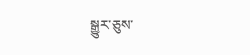སྒྱུར་ཅུས་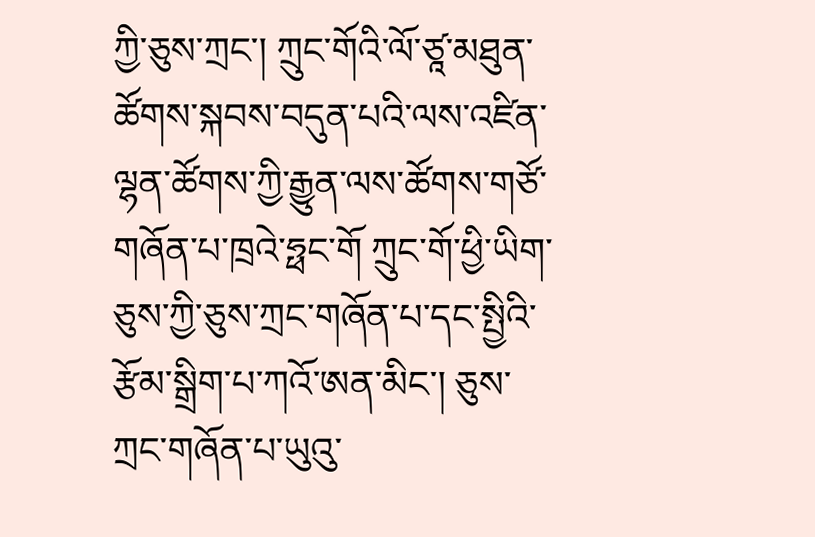ཀྱི་ཅུས་ཀྲང་། ཀྲུང་གོའི་ལོ་ཙཱ་མཐུན་ཚོགས་སྐབས་བདུན་པའི་ལས་འཛིན་ལྷན་ཚོགས་ཀྱི་རྒྱུན་ལས་ཚོགས་གཙོ་གཞོན་པ་ཁྲའེ་ཧྥང་གོ ཀྲུང་གོ་ཕྱི་ཡིག་ཅུས་ཀྱི་ཅུས་ཀྲང་གཞོན་པ་དང་སྤྱིའི་རྩོམ་སྒྲིག་པ་ཀའོ་ཨན་མིང་། ཅུས་ཀྲང་གཞོན་པ་ཡུའུ་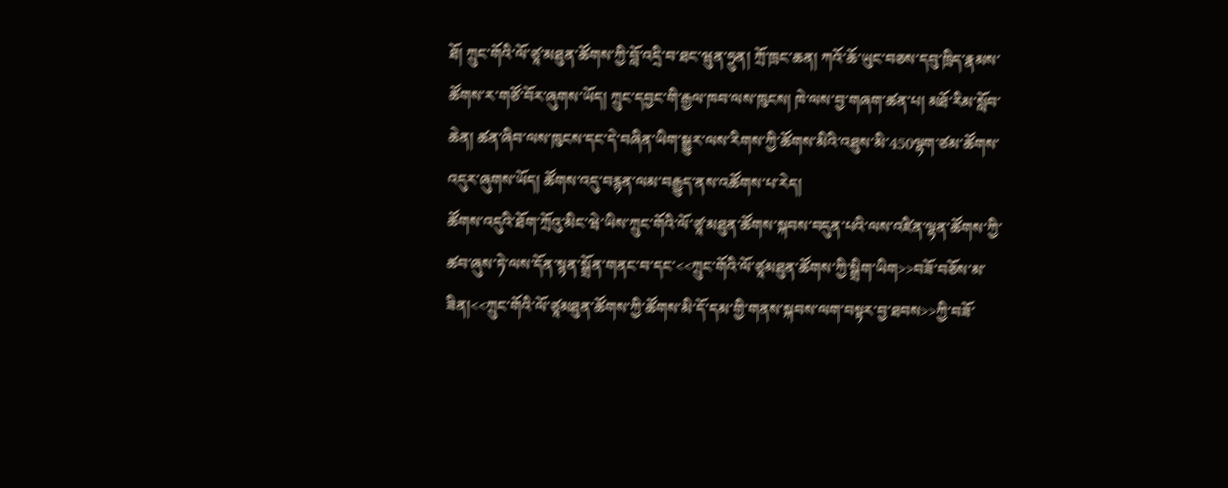ཐོ། ཀྲུང་གོའི་ལོ་ཙཱ་མཐུན་ཚོགས་ཀྱི་བློ་འདྲི་བ་ཐང་ཝུན་ཧྲུན། ཀྲོ་ཁྲང་ཆན། ཀའོ་ཆོ་ཡུང་བཅས་དབུ་ཁྲིད་རྣམས་ཚོགས་ར་གཙོ་བོར་ཞུགས་ཡོད། ཀྲུང་དབྱང་གི་རྒྱལ་ཁབ་ལས་ཁུངས། ཁེ་ལས་བྱ་གཞག་ཚན་པ། མཐོ་རིམ་སློབ་ཆེན། ཚན་ཞིབ་ལས་ཁུངས་དང་དེ་བཞིན་ཡིག་སྒྱུར་ལས་རིགས་ཀྱི་ཚོགས་མིའི་འཐུས་མི་450ལྷག་ཙམ་ཚོགས་འདུར་ཞུགས་ཡོད། ཚོགས་འདུ་བརྙན་ལམ་བརྒྱུད་ནས་འཚོགས་པ་རེད།
ཚོགས་འདུའི་ཐོག་ཀྲོའུ་མིང་ཝེ་ཡིས་ཀྲུང་གོའི་ལོ་ཙཱ་མཐུན་ཚོགས་སྐབས་བདུན་པའི་ལས་འཛིན་ལྷན་ཚོགས་ཀྱི་ཚབ་ཞུས་ཏེ་ལས་དོན་སྙན་སྒྲོན་གནང་བ་དང་<<ཀྲུང་གོའི་ལོ་ཙཱམཐུན་ཚོགས་ཀྱི་སྒྲིག་ཡིག>>བཟོ་བཅོས་མ་ཟིན།<<ཀྲུང་གོའི་ལོ་ཙཱམཐུན་ཚོགས་ཀྱི་ཚོགས་མི་དོ་དམ་གྱི་གནས་སྐབས་ལག་བསྟར་བྱ་ཐབས>>ཀྱི་བཟོ་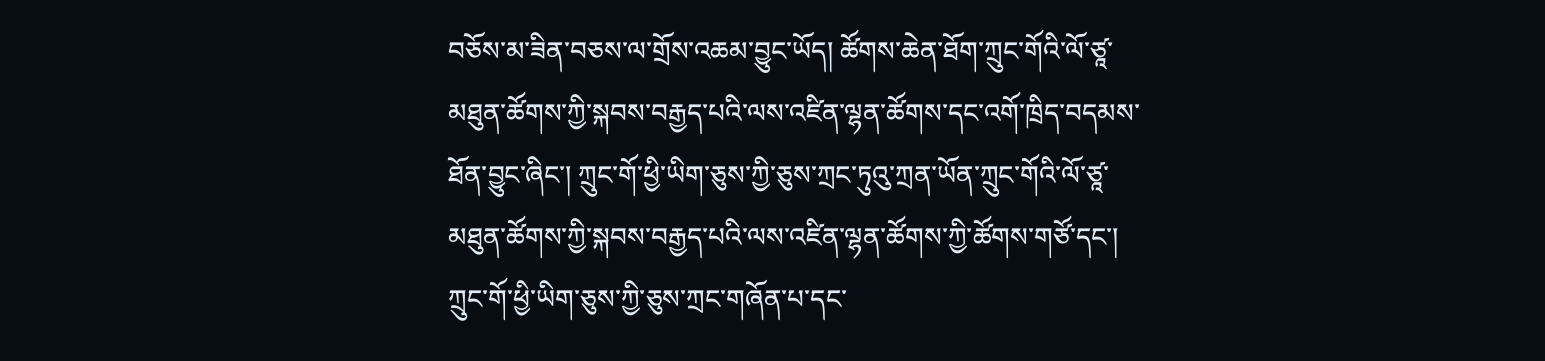བཅོས་མ་ཟིན་བཅས་ལ་གྲོས་འཆམ་བྱུང་ཡོད། ཚོགས་ཆེན་ཐོག་ཀྲུང་གོའི་ལོ་ཙཱ་མཐུན་ཚོགས་ཀྱི་སྐབས་བརྒྱད་པའི་ལས་འཛིན་ལྷན་ཚོགས་དང་འགོ་ཁྲིད་བདམས་ཐོན་བྱུང་ཞིང་། ཀྲུང་གོ་ཕྱི་ཡིག་ཅུས་ཀྱི་ཅུས་ཀྲང་ཏུའུ་ཀྲན་ཡོན་ཀྲུང་གོའི་ལོ་ཙཱ་མཐུན་ཚོགས་ཀྱི་སྐབས་བརྒྱད་པའི་ལས་འཛིན་ལྷན་ཚོགས་ཀྱི་ཚོགས་གཙོ་དང་།  ཀྲུང་གོ་ཕྱི་ཡིག་ཅུས་ཀྱི་ཅུས་ཀྲང་གཞོན་པ་དང་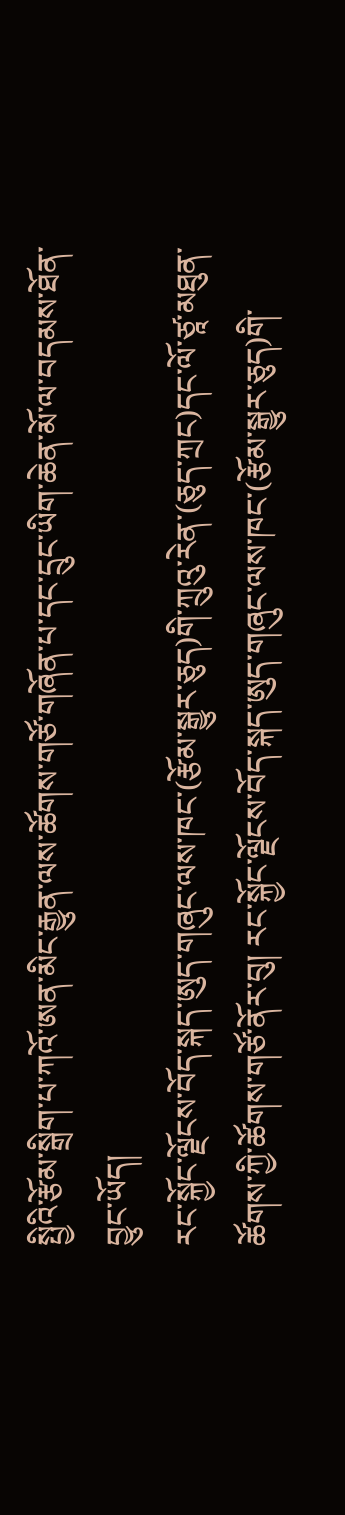སྤྱིའི་རྩོམ་སྒྲིག་པ་ཀའོ་ཨན་མིང་རྒྱུན་ལས་ཚོགས་གཙོ་གཞོན་པ་དང་དྲུང་ཡིག་ཆེན་མོ་ལ་བདམས་ཐོན་བྱུང་ཡོད།
རང་སྐྱོང་ལྗོངས་བོད་སྐད་ཨུད་གཞུང་ལས་ཁང་(རྩོམ་སྒྱུར་ཅུད)གི་ཀྲུའུ་རེན་(ཅུད་ཀྲང)དང་ལོ་ཙཱ་མཐུན་ཚོགས་ཀྱི་ཚོགས་གཙོ་ནོར་བུ། རང་སྐྱོང་ལྗོངས་བོད་སྐད་ཨུད་གཞུང་ལས་ཁང་(རྩོམ་སྒྱུར་ཅུད)གི་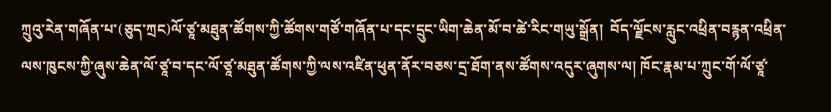ཀྲུའུ་རེན་གཞོན་པ་(ཅུད་ཀྲང)ལོ་ཙཱ་མཐུན་ཚོགས་ཀྱི་ཚོགས་གཙོ་གཞོན་པ་དང་དྲུང་ཡིག་ཆེན་མོ་བ་ཚེ་རིང་གཡུ་སྒྲོན།  བོད་ལྗོངས་རླུང་འཕྲིན་བརྙན་འཕྲིན་ལས་ཁུངས་ཀྱི་ཞུས་ཆེན་ལོ་ཙཱ་བ་དང་ལོ་ཙཱ་མཐུན་ཚོགས་ཀྱི་ལས་འཛིན་ཕུན་ནོར་བཅས་དྲ་ཐོག་ནས་ཚོགས་འདུར་ཞུགས་ལ། ཁོང་རྣམ་པ་ཀྲུང་གོ་ལོ་ཙཱ་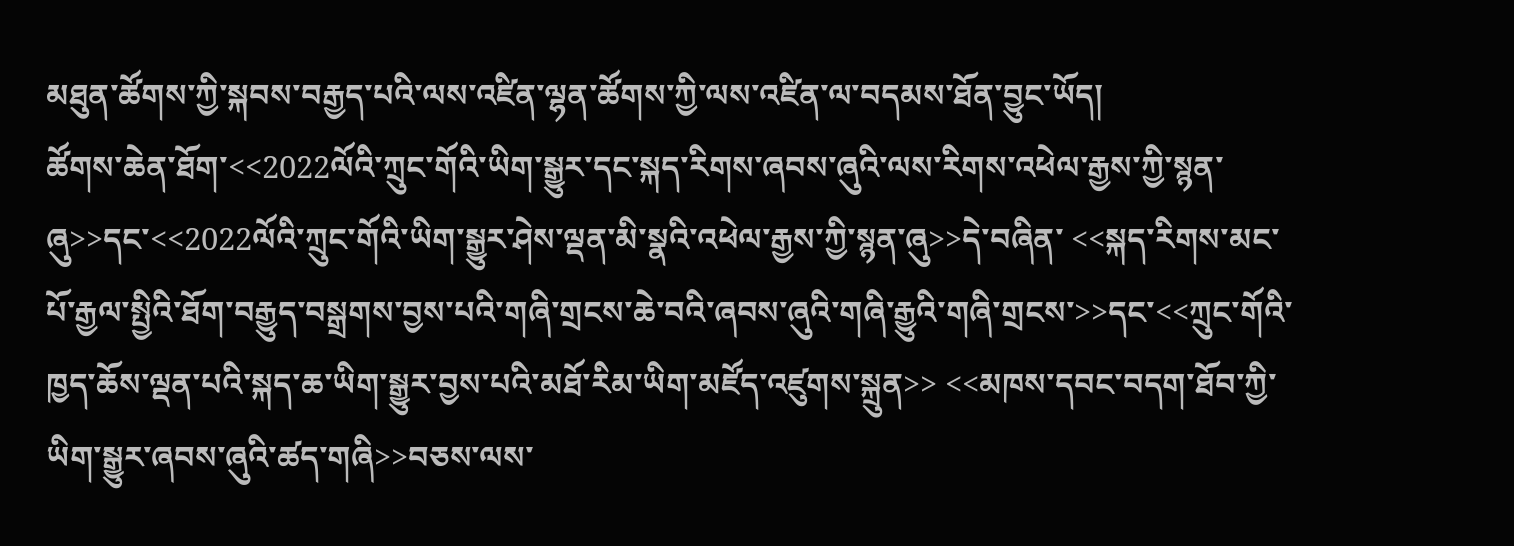མཐུན་ཚོགས་ཀྱི་སྐབས་བརྒྱད་པའི་ལས་འཛིན་ལྷན་ཚོགས་ཀྱི་ལས་འཛིན་ལ་བདམས་ཐོན་བྱུང་ཡོད།
ཚོགས་ཆེན་ཐོག་<<2022ལོའི་ཀྲུང་གོའི་ཡིག་སྒྱུར་དང་སྐད་རིགས་ཞབས་ཞུའི་ལས་རིགས་འཕེལ་རྒྱས་ཀྱི་སྙན་ཞུ>>དང་<<2022ལོའི་ཀྲུང་གོའི་ཡིག་སྒྱུར་ཤེས་ལྡན་མི་སྣའི་འཕེལ་རྒྱས་ཀྱི་སྙན་ཞུ>>དེ་བཞིན་ <<སྐད་རིགས་མང་པོ་རྒྱལ་སྤྱིའི་ཐོག་བརྒྱུད་བསྒྲགས་བྱས་པའི་གཞི་གྲངས་ཆེ་བའི་ཞབས་ཞུའི་གཞི་རྒྱུའི་གཞི་གྲངས་>>དང་<<ཀྲུང་གོའི་ཁྱད་ཆོས་ལྡན་པའི་སྐད་ཆ་ཡིག་སྒྱུར་བྱས་པའི་མཐོ་རིམ་ཡིག་མཛོད་འཛུགས་སྐྲུན>> <<མཁས་དབང་བདག་ཐོབ་ཀྱི་ཡིག་སྒྱུར་ཞབས་ཞུའི་ཚད་གཞི>>བཅས་ལས་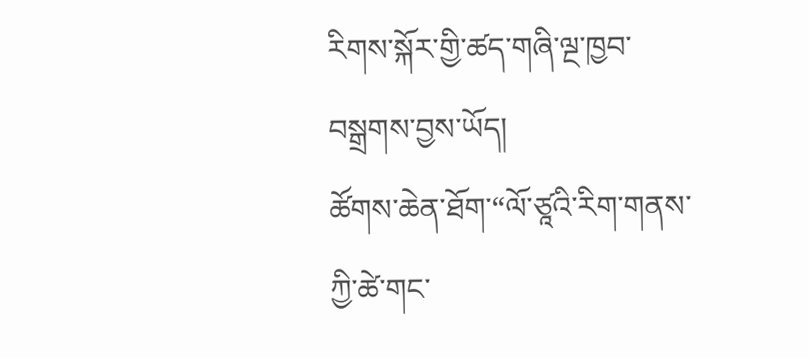རིགས་སྐོར་གྱི་ཚད་གཞི་ལྔ་ཁྱབ་བསྒྲགས་བྱས་ཡོད།
ཚོགས་ཆེན་ཐོག་“ལོ་ཙཱའི་རིག་གནས་ཀྱི་ཚེ་གང་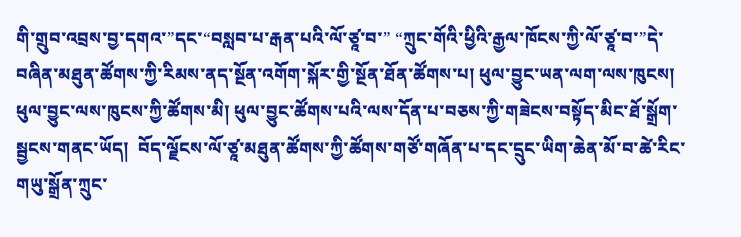གི་གྲུབ་འབྲས་བྱ་དགའ་”དང་“བསླབ་པ་རྒན་པའི་ལོ་ཙཱ་བ་” “ཀྲུང་གོའི་ཕྱིའི་རྒྱལ་ཁོངས་ཀྱི་ལོ་ཙཱ་བ་”དེ་བཞིན་མཐུན་ཚོགས་ཀྱི་རིམས་ནད་སྔོན་འགོག་སྐོར་གྱི་སྔོན་ཐོན་ཚོགས་པ། ཕུལ་བྱུང་ཡན་ལག་ལས་ཁུངས། ཕུལ་བྱུང་ལས་ཁུངས་ཀྱི་ཚོགས་མི། ཕུལ་བྱུང་ཚོགས་པའི་ལས་དོན་པ་བཅས་ཀྱི་གཟེངས་བསྟོད་མིང་ཐོ་སྒྲོག་སྦྱངས་གནང་ཡོད།  བོད་ལྗོངས་ལོ་ཙཱ་མཐུན་ཚོགས་ཀྱི་ཚོགས་གཙོ་གཞོན་པ་དང་དྲུང་ཡིག་ཆེན་མོ་བ་ཚེ་རིང་གཡུ་སྒྲོན་ཀྲུང་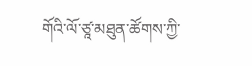གོའི་ལོ་ཙཱ་མཐུན་ཚོགས་ཀྱི་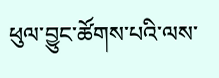ཕུལ་བྱུང་ཚོགས་པའི་ལས་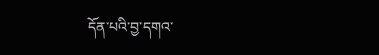དོན་པའི་བྱ་དགའ་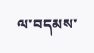ལ་བདམས་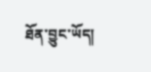ཐོན་བྱུང་ཡོད།